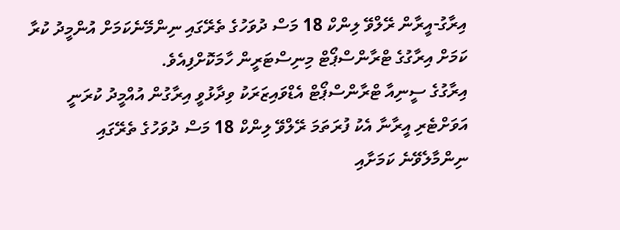އިރާގު-އީރާން ރޭލްވޭ ލިންކް 18 މަސް ދުވަހުގެ ތެރޭގައި ނިންމޭނެކަމަށް އުންމީދު ކުރާ ކަމަށް އިރާގުގެ ޓްރާންސްޕޯޓް މިނިސްޓަރީން ހާމަކޮށްފިއެވެ.
އިރާގުގެ ސީނިއާ ޓްރާންސްޕޯޓް އެޑްވައިޒަރަކު ވިދާޅުވީ އިރާގުން އުއްމީދު ކުރަނީ އަވަށްޓެރި އީރާނާ އެކު ފުރަތަމަ ރޭލްވޭ ލިންކް 18 މަސް ދުވަހުގެ ތެރޭގައި ނިންމާލެވޭނެ ކަމަށާއި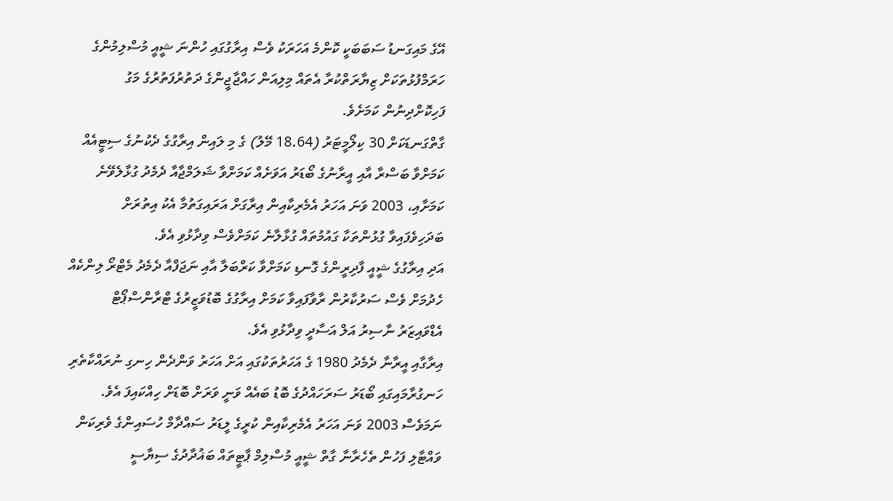އޭގެ މައިގަނޑު ސަބަބަކީ ކޮންމެ އަހަރަކު ވެސް އިރާގުގައި ހުންނަ ޝީއީ މުސްލިމުންގެ ހަރަމްފުޅުތަކަށް ޒިޔާރަތްކުރާ އެތައް މިލިއަން ހައްޖާޖީންގެ ދަތުރުފަތުރުގެ މަގު ފަހިކޮށްދިނުން ކަމަށެވެ.
ގާތްގަނޑަކަށް 30 ކިލޯމީޓަރު (18.64 މޭލު) ގެ މި ލައިން އިރާގުގެ ދެކުނުގެ ސިޓީއެއް ކަމަށްވާ ބަސްރާ އާއި އީރާނުގެ ބޯޑަރު އަވަށެއް ކަމަށްވާ ޝަލަމްޖާއާ ދެމެދު ގުޅާލެވޭނެ ކަމަށާއި، 2003 ވަނަ އަހަރު އެމެރިކާއިން އިރާގަށް އަރައިގަތުމާ އެކު އިތުރަށް ބަދަހިވެފައިވާ ގުޅުންތަކާ ގައުމުތައް ގުޅާލާނެ ކަމަށްވެސް ވިދާޅުވި އެވެ.
އަދި އިރާގުގެ ޝީއީ ފާދިރީންގެ ގޮނޑި ކަމަށްވާ ކަރްބަލާ އާއި ނަޖަފްއާ ދެމެދު މެޓްރޯ ލިންކެއް ހެދުމަށް ވެސް ސަރުކާރުން ރާވާފައިވާ ކަމަށް އިރާގުގެ ބޮޑުވަޒީރުގެ ޓްރާންސްޕޯޓް އެޑްވައިޒަރު ނާސިރު އަލް އަސާދީ ވިދާޅުވި އެވެ.
އިރާގާއި އީރާނާ ދެމެދު 1980 ގެ އަހަރުތަކުގައި އަށް އަހަރު ވަންދެން ހިނގި ނުރައްކާތެރި ހަނގުރާމައިގައި ބޯޑަރު ސަރަހައްދުގެ ބޮޑު ބައެއް ވަނީ ވަރަށް ބޮޑަށް ހިއްކައިފަ އެވެ. ނަމަވެސް 2003 ވަނަ އަހަރު އެމެރިކާއިން ކުރީގެ ލީޑަރު ސައްދާމް ހުސައިންގެ ވެރިކަން ވައްޓާލި ފަހުން ތެހެރާނާ ގާތް ޝީއީ މުސްލިމް ޕާޓީތައް ބަޣުދާދުގެ ސިޔާސީ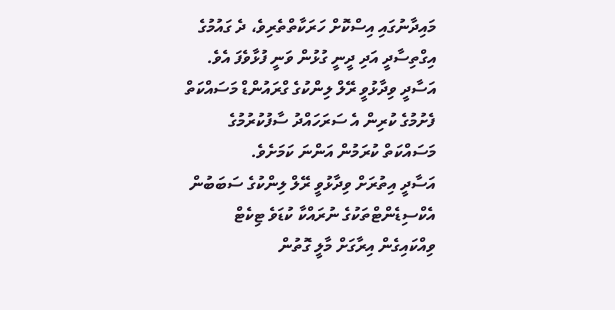މައިދާނުގައި އިސްކޮށް ހަރަކާތްތެރިވެ، ދެ ގައުމުގެ އިގްތިސާދީ އަދި ދީނީ ގުޅުން ވަނީ ފުޅާވެފަ އެވެ.
އަސާދީ ވިދާޅުވީ ރޭލް ލިންކުގެ ގްރައުންޑް މަސައްކަތް ފެށުމުގެ ކުރިން އެ ސަރަހައްދު ސާފުކުރުމުގެ މަސައްކަތް ކުރަމުން އަންނަ ކަމަށެވެ.
އަސާދީ އިތުރަށް ވިދާޅުވީ ރޭލް ލިންކުގެ ސަބަބުން އެކްސިޑެންޓްތަކުގެ ނުރައްކާ ކުޑަވެ ޓިކެޓް ވިއްކައިގެން އިރާގަށް މާލީ ގޮތުން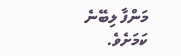މަންފާ ލިބޭނެ ކަމަށެވެ.